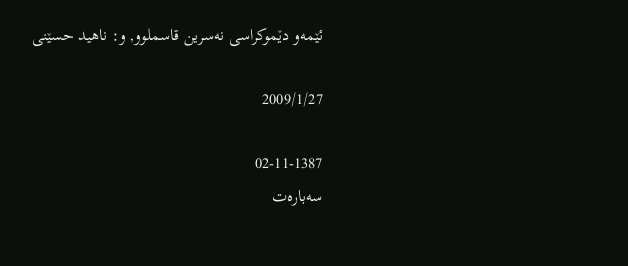ئێمه‌‌و دێموكراسی‌ نه‌سرین قاسملوو, و: ناهید حسێنی‌

2009/1/27

02-11-1387
سه‌باره‌ت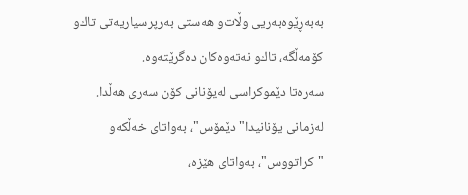به‌به‌ڕێوه‌به‌ریی‌ وڵات‌و هه‌ستی‌ به‌رپرسیاریه‌تی‌ تاك‌و كۆمه‌ڵگه‌، تاك‌و نه‌ته‌وه‌كان ده‌گرێته‌وه‌.
سه‌ره‌تا دێموكراسی‌ له‌یۆنانی‌ كۆن سه‌ری‌ هه‌ڵدا. له‌زمانی‌ یۆنانیدا"دێمۆس"، به‌واتای‌ خه‌ڵكه‌‌و "كراتووس"، به‌واتای‌ هێزه‌،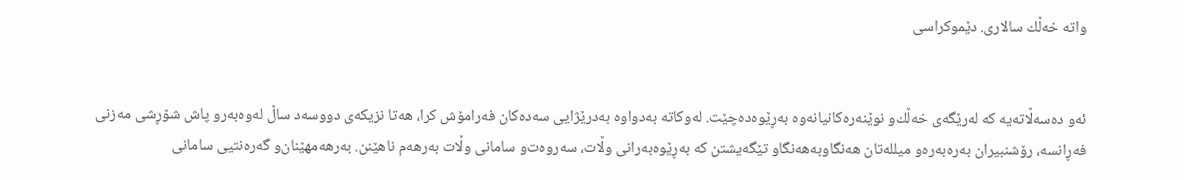واته‌ خه‌ڵك سالاری‌. دێموكراسی‌


ئه‌و ده‌سه‌ڵاته‌یه‌ كه‌ له‌رێگه‌ی‌ خه‌ڵك‌و نوێنه‌ره‌كانیانه‌وه‌ به‌ڕێوه‌ده‌چێت. له‌وكاته‌ به‌دواوه‌ به‌درێژایی‌ سه‌ده‌كان فه‌رامۆش كرا، هه‌تا نزیكه‌ی‌ دووسه‌د ساڵ له‌وه‌به‌ر‌و پاش شۆڕشی‌ مه‌زنی‌ فه‌ڕانسه‌، رۆشنبیران به‌ره‌به‌ره‌‌و میلله‌تان هه‌نگاوبه‌هه‌نگاو تێگه‌یشتن كه‌ به‌ڕێوه‌به‌رانی‌ وڵات، سه‌روه‌ت‌و سامانی‌ وڵات به‌رهه‌م ناهێنن. به‌رهه‌مهێنان‌و گه‌ره‌نتیی‌ سامانی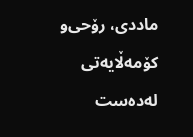ماددی‌، رۆحی‌‌و كۆمه‌ڵایه‌تی‌ له‌ده‌ست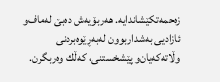زه‌حمه‌تكێشاندایه‌. هه‌ربۆیه‌ش ده‌بێ‌ له‌ماف‌و ئازادیی‌ به‌شداربوون له‌به‌ڕێوه‌بردنی‌ وڵاته‌كه‌یان‌و پێشخستنی‌، كه‌ڵك وه‌ربگرن.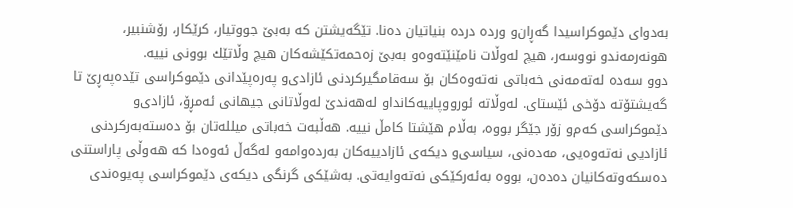به‌دوای‌ دێموكراسیدا گه‌ڕان‌و ورده‌ درده‌ بنیاتیان ده‌نا. تێگه‌یشتن كه‌ به‌بێ‌ جووتیار، كرێكار، رۆشنبیر، هونه‌رمه‌ند‌و نووسه‌ر، هیچ له‌وڵات نامێنێته‌وه‌‌و به‌بێ‌ زه‌حمه‌تكێشه‌كان هیچ وڵاتێك بوونی‌ نییه‌.
دوو سه‌ده‌ له‌ته‌مه‌نی‌ خه‌باتی‌ نه‌ته‌وه‌كان بۆ سه‌قامگیركردنی‌ ئازادی‌‌و په‌ره‌پێدانی‌ دێموكراسی‌ تێده‌په‌ڕێ‌ تا گه‌یشتۆته‌ دۆخی‌ ئێستای‌. له‌وڵاته‌ ئورووپاییه‌كاندا‌و له‌هه‌ندێ‌ له‌وڵاتانی‌ جیهانی‌ ئه‌مڕۆ، ئازادی‌‌و دێموكراسی‌ كه‌م‌و زۆر جێگر بووه‌، به‌ڵام هێشتا كامڵ نییه‌. هه‌ڵبه‌ت خه‌باتی‌ میلله‌تان بۆ ده‌سته‌به‌ركردنی‌ ئازادیی‌ نه‌ته‌وه‌یی‌، مه‌ده‌نی‌، سیاسی‌‌و دیكه‌ی‌ ئازادییه‌كان به‌رده‌وامه‌‌و له‌گه‌ڵ ئه‌وه‌دا كه‌ هه‌وڵی‌ پاراستنی‌ ده‌سكه‌وته‌كانیان ده‌ده‌ن، بووه‌ به‌ئه‌ركێكی‌ نه‌ته‌وایه‌تی‌. به‌شێكی‌ گرنگی‌ دیكه‌ی‌ دێموكراسی‌ په‌یوه‌ندی‌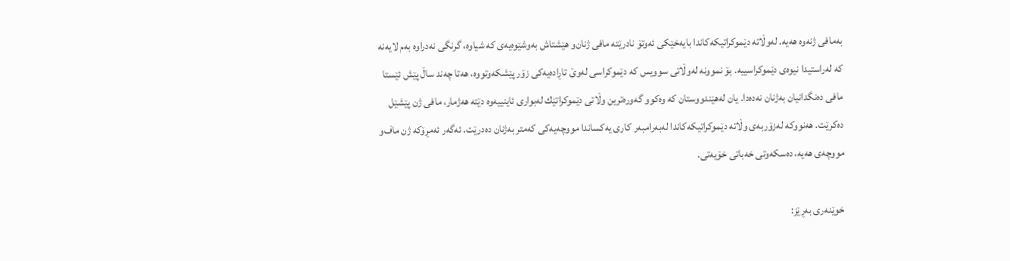به‌مافی‌ ژنه‌وه‌ هه‌یه‌. له‌وڵاته‌ دێموكراتیكه‌كاندا بایه‌خێكی‌ ئه‌وتۆ نادرێته‌ مافی‌ ژنان‌و هێشتاش به‌وشێوه‌یه‌ی‌ كه‌ شیاوه‌، گرنگی‌ نه‌دراوه‌ به‌م لایه‌نه‌ كه‌ له‌راستیدا نیوه‌ی‌ دێموكراسییه‌. بۆ نموونه‌ له‌وڵاتی‌ سوویس كه‌ دێموكراسی‌ له‌وێ‌ تاڕاده‌یه‌كی‌ زۆر پێشكه‌وتووه‌، هه‌تا چه‌ند ساڵ پێش ئێستا مافی‌ ده‌نگدانیان به‌ژنان نه‌ده‌دا. یان له‌هێندووستان كه‌ وه‌كوو گه‌وره‌ترین وڵاتی‌ دێموكراتێك له‌بواری‌ ئاینییه‌وه‌ دێته‌ هه‌ژمار، مافی‌ ژن پێشێل ده‌كرێت. هه‌نووكه‌ له‌زۆربه‌ی‌ وڵاته‌ دێموكراتیكه‌كاندا له‌به‌رامبه‌ر كاری‌ یه‌كساندا مووچه‌یه‌كی‌ كه‌متر به‌ژنان ده‌درێت. ئه‌گه‌ر ئه‌مڕۆكه‌ ژن ماف‌و مووچه‌ی‌ هه‌یه‌، ده‌سكه‌وتی‌ خه‌باتی‌ خۆیه‌تی‌.

خوێنه‌ری‌ به‌ڕێز: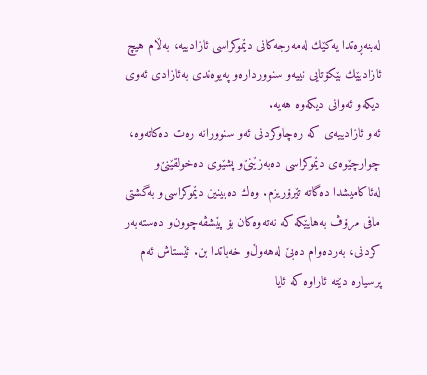له‌بنه‌ڕه‌تدا یه‌كێك له‌مه‌رجه‌كانی‌ دێموكراسی‌ ئازادییه‌، به‌ڵام هیچ ئازادیێك بێكۆتایی‌ نییه‌‌و سنوورداره‌‌و په‌یوه‌ندی‌ به‌ئازادی‌ ئه‌وی‌ دیكه‌‌و ئه‌وانی‌ دیكه‌وه‌ هه‌یه‌.
ئه‌و ئازادییه‌ی‌ كه‌ ره‌چاوكردنی‌ ئه‌و سنوورانه‌ ره‌ت ده‌كاته‌وه‌، چوارچێوه‌ی‌ دێموكراسی‌ ده‌به‌زێنێ‌‌و پشێوی‌ ده‌خولقێنێ‌‌و له‌ئاكامیشدا ده‌گاته‌ تێرۆریزم. وه‌ك ده‌بینین دێموكراسی‌‌و به‌گشتی‌ مافی‌ مرۆڤ به‌هایێكه‌ كه‌ نه‌ته‌وه‌كان بۆ پێشڤه‌چوون‌و ده‌سته‌به‌ر كردنی‌، به‌رده‌وام ده‌بێ‌ له‌هه‌وڵ‌و خه‌باتدا بن. ئێستاش ئه‌م پرسیاره‌ دێته‌ ئاراوه‌ كه‌ ئایا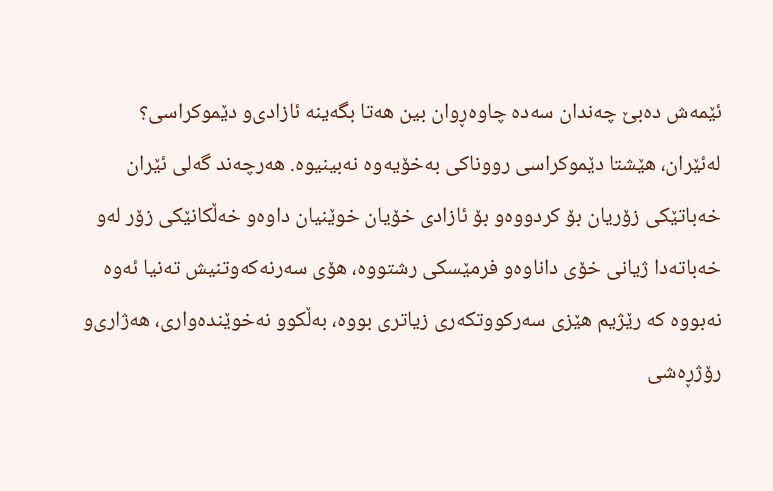ئێمه‌ش ده‌بێ‌ چه‌ندان سه‌ده‌ چاوه‌ڕوان بین هه‌تا بگه‌ینه‌ ئازادی‌‌و دێموكراسی‌؟
له‌ئێران، هێشتا دێموكراسی‌ رووناكی‌ به‌خۆیه‌وه‌ نه‌بینیوه‌. هه‌رچه‌ند گه‌لی‌ ئێران خه‌باتێكی‌ زۆریان بۆ كردووه‌‌و بۆ ئازادی‌ خۆیان خوێنیان داوه‌‌و خه‌ڵكانێكی‌ زۆر له‌و خه‌باته‌دا ژیانی‌ خۆی‌ داناوه‌‌و فرمێسكی‌ رشتووه‌، هۆی‌ سه‌رنه‌كه‌وتنیش ته‌نیا ئه‌وه‌ نه‌بووه‌ كه‌ رێژیم هێزی‌ سه‌ركووتكه‌ری‌ زیاتری‌ بووه‌، به‌ڵكوو نه‌خوێنده‌واری‌، هه‌ژاری‌‌و رۆژڕه‌شی‌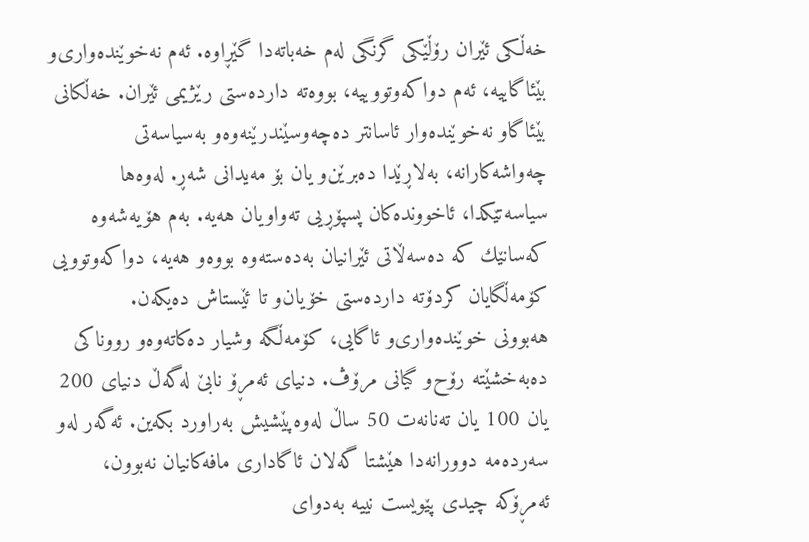خه‌ڵكی‌ ئێران رۆڵێكی‌ گرنگی‌ له‌م خه‌باته‌دا گێڕاوه‌. ئه‌م نه‌خوێنده‌واری‌‌و بێئاگاییه‌، ئه‌م دواكه‌وتووییه‌، بووه‌ته‌ دارده‌ستی‌ رێژیمی‌ ئێران. خه‌ڵكانی‌ بێئاگا‌و نه‌خوێنده‌وار ئاسانتر ده‌چه‌وسێندرێنه‌وه‌‌و به‌سیاسه‌تی‌ چه‌واشه‌كارانه‌، به‌لاڕێدا ده‌برێن‌و یان بۆ مه‌یدانی‌ شه‌ڕ. له‌وه‌ها سیاسه‌تێكدا، ئاخوونده‌كان پسپۆڕیی‌ ته‌واویان هه‌یه‌. به‌م هۆیه‌شه‌وه‌ كه‌سانێك كه‌ ده‌سه‌ڵاتی‌ ئێرانیان به‌ده‌سته‌وه‌ بووه‌‌و هه‌یه‌، دواكه‌وتوویی‌ كۆمه‌ڵگایان كردۆته‌ دارده‌ستی‌ خۆیان‌و تا ئێستاش ده‌یكه‌ن.
هه‌بوونی‌ خوێنده‌واری‌‌و ئاگایی‌، كۆمه‌ڵگه‌ وشیار ده‌كاته‌وه‌‌و رووناكی‌ ده‌به‌خشێته‌ رۆح‌و گیانی‌ مرۆڤ. دنیای‌ ئه‌مڕۆ نابێ‌ له‌گه‌ڵ دنیای‌ 200 یان 100 یان ته‌نانه‌ت 50 ساڵ له‌وه‌پێشیش به‌راورد بكه‌ین. ئه‌گه‌ر له‌و سه‌رده‌مه‌ دوورانه‌دا هێشتا گه‌لان ئاگاداری‌ مافه‌كانیان نه‌بوون، ئه‌مڕۆكه‌ چیدی‌ پێویست نییه‌ به‌دوای‌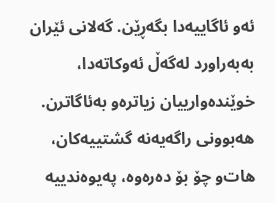ئه‌و ئاگاییه‌دا بگه‌ڕێن. گه‌لانی‌ ئێران به‌به‌راورد له‌گه‌ڵ ئه‌وكاته‌دا، خوێنده‌وارییان زیاتره‌‌و به‌ئاگاترن. هه‌بوونی‌ راگه‌یه‌نه‌ گشتییه‌كان، هات‌و چۆ بۆ ده‌ره‌وه‌، په‌یوه‌ندییه‌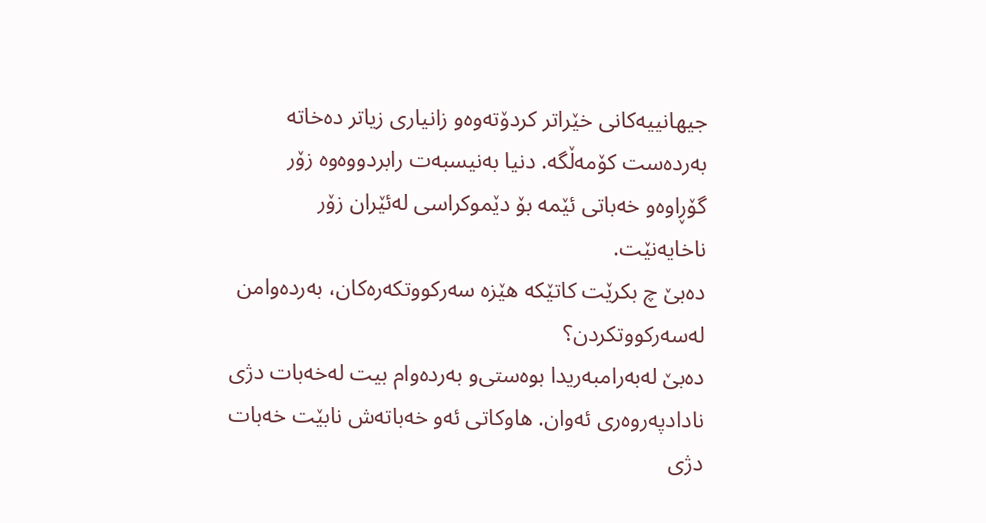جیهانییه‌كانی‌ خێراتر كردۆته‌وه‌‌و زانیاری‌ زیاتر ده‌خاته‌ به‌رده‌ست كۆمه‌ڵگه‌. دنیا به‌نیسبه‌ت رابردووه‌وه‌ زۆر گۆڕاوه‌‌و خه‌باتی‌ ئێمه‌ بۆ دێموكراسی‌ له‌ئێران زۆر ناخایه‌نێت.
ده‌بێ‌ چ بكرێت كاتێكه‌ هێزه‌ سه‌ركووتكه‌ره‌كان، به‌رده‌وامن له‌سه‌ركووتكردن؟
ده‌بێ‌ له‌به‌رامبه‌ریدا بوه‌ستی‌‌و به‌رده‌وام بیت له‌خه‌بات دژی‌ نادادپه‌روه‌ری‌ ئه‌وان. هاوكاتی‌ ئه‌و خه‌باته‌ش نابێت خه‌بات دژی‌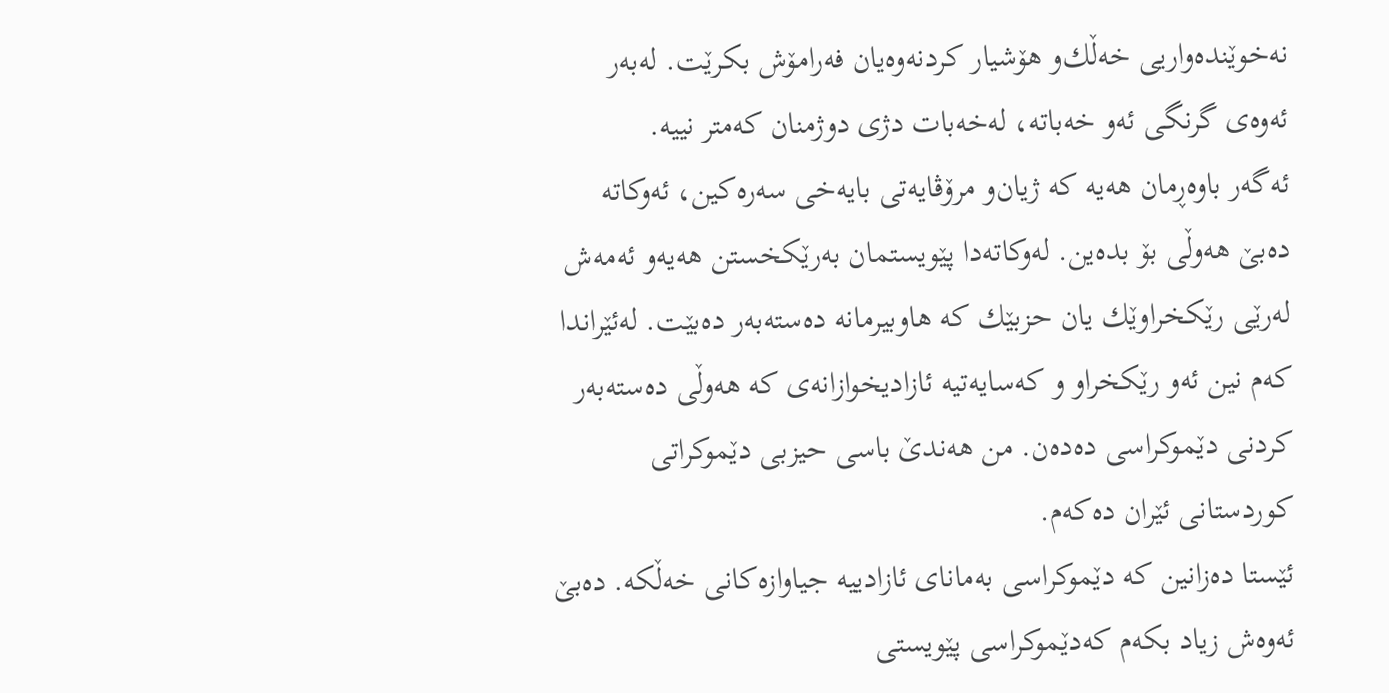نه‌خوێنده‌واریی‌ خه‌ڵك‌و هۆشیار كردنه‌وه‌یان فه‌رامۆش بكرێت. له‌به‌ر ئه‌وه‌ی‌ گرنگی‌ ئه‌و خه‌باته‌، له‌خه‌بات دژی‌ دوژمنان كه‌متر نییه‌.
ئه‌گه‌ر باوه‌ڕمان هه‌یه‌ كه‌ ژیان‌و مرۆڤایه‌تی‌ بایه‌خی‌ سه‌ره‌كین، ئه‌وكاته‌ ده‌بێ‌ هه‌وڵی‌ بۆ بده‌ین. له‌وكاته‌دا پێویستمان به‌رێكخستن هه‌یه‌‌و ئه‌مه‌ش له‌رێی‌ رێكخراوێك یان حزبێك كه‌ هاوبیرمانه‌ ده‌سته‌به‌ر ده‌بێت. له‌ئێراندا كه‌م نین ئه‌و رێكخراو ‌و كه‌سایه‌تیه‌ ئازادیخوازانه‌ی‌ كه‌ هه‌وڵی‌ ده‌سته‌به‌ر كردنی‌ دێموكراسی‌ ده‌ده‌ن. من هه‌ندێ‌ باسی‌ حیزبی‌ دێموكراتی‌ كوردستانی‌ ئێران ده‌كه‌م.
ئێستا ده‌زانین كه‌ دێموكراسی‌ به‌مانای‌ ئازادییه‌ جیاوازه‌كانی‌ خه‌ڵكه‌. ده‌بێ‌ ئه‌وه‌ش زیاد بكه‌م كه‌دێموكراسی‌ پێویستی‌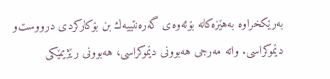به‌رێكخراوه‌ به‌هێزه‌كانه‌ بۆئه‌وه‌ی‌ گه‌ره‌نتییه‌ك بن بۆكاركردی‌ درووست‌و دێموكراسی‌. واته‌ مه‌رجی‌ هه‌بوونی‌ دێموكراسی‌، هه‌بوونی‌ رێژیمێكی‌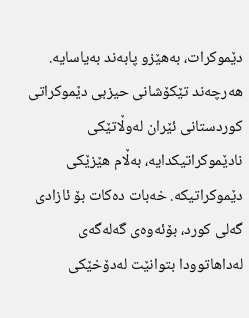دێموكرات، به‌هێز‌و پابه‌ند به‌یاسایه‌.
هه‌رچه‌ند تێكۆشانی‌ حیزبی‌ دێموكراتی‌ كوردستانی‌ ئێران له‌وڵاتێكی‌ نادێموكراتیكدایه‌، به‌ڵام هێزێكی‌ دێموكراتیكه‌. خه‌بات ده‌كات بۆ ئازادی‌ گه‌لی‌ كورد، بۆئه‌وه‌ی‌ گه‌له‌گه‌ی‌ له‌داهاتوودا بتوانێت له‌دۆخێكی‌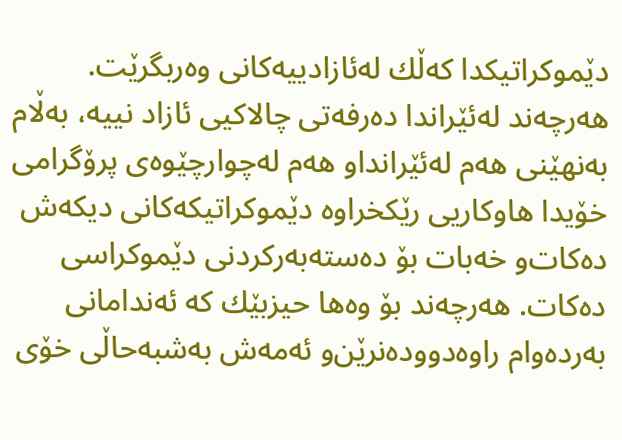دێموكراتیكدا كه‌ڵك له‌ئازادییه‌كانی‌ وه‌ربگرێت. هه‌رچه‌ند له‌ئێراندا ده‌رفه‌تی‌ چالاكیی‌ ئازاد نییه‌، به‌ڵام به‌نهێنی‌ هه‌م له‌ئێراندا‌و هه‌م له‌چوارچێوه‌ی‌ پرۆگرامی‌ خۆیدا هاوكاریی‌ رێكخراوه‌ دێموكراتیكه‌كانی‌ دیكه‌ش ده‌كات‌و خه‌بات بۆ ده‌سته‌به‌ركردنی‌ دێموكراسی‌ ده‌كات. هه‌رچه‌ند بۆ وه‌ها حیزبێك كه‌ ئه‌ندامانی‌ به‌رده‌وام راوه‌دووده‌نرێن‌و ئه‌مه‌ش به‌شبه‌حاڵی‌ خۆی‌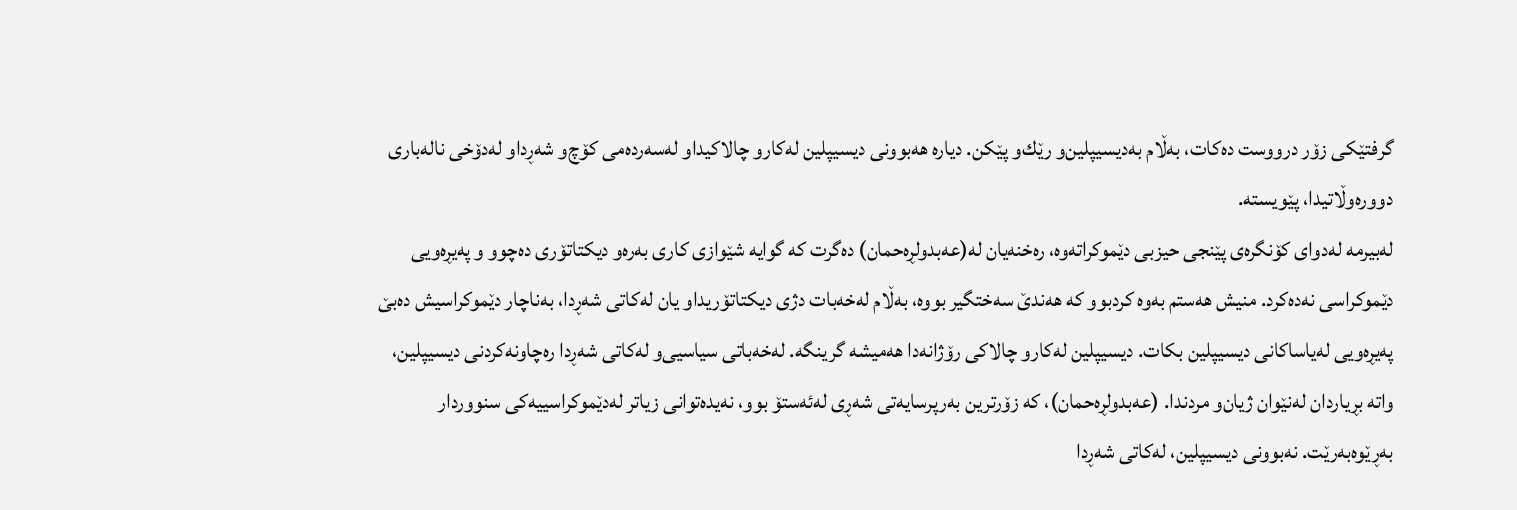گرفتێكی‌ زۆر درووست ده‌كات، به‌ڵام به‌دیسیپلین‌و رێك‌و پێكن. دیاره‌ هه‌بوونی‌ دیسیپلین له‌كار‌و چالاكیدا‌و له‌سه‌رده‌می‌ كۆچ‌و شه‌ڕدا‌و له‌دۆخی‌ ناله‌باری‌ دووره‌وڵاتیدا، پێویسته‌.
له‌بیرمه‌ له‌دوای‌ كۆنگره‌ی‌ پێنجی‌ حیزبی‌ دێموكراته‌وه‌، ره‌خنه‌یان له‌(عه‌بدولڕه‌حمان) ده‌گرت كه‌ گوایه‌ شێوازی‌ كاری‌ به‌ره‌و دیكتاتۆری‌ ده‌چوو ‌و په‌یڕه‌ویی‌ دێموكراسی‌ نه‌ده‌كرد. منیش هه‌ستم به‌وه‌ كردبوو كه‌ هه‌ندێ‌ سه‌ختگیر بووه‌، به‌ڵام له‌خه‌بات دژی‌ دیكتاتۆریدا‌و یان له‌كاتی‌ شه‌ڕدا، به‌ناچار دێموكراسیش ده‌بێ‌ په‌یڕه‌ویی‌ له‌یاساكانی‌ دیسیپلین بكات. دیسیپلین له‌كار‌و چالاكی‌ رۆژانه‌دا هه‌میشه‌ گرینگه‌. له‌خه‌باتی‌ سیاسیی‌‌و له‌كاتی‌ شه‌ڕدا ره‌چاونه‌كردنی‌ دیسیپلین، واته‌ بڕیاردان له‌نێوان ژیان‌و مردندا. (عه‌بدولڕه‌حمان)، كه‌ زۆرترین به‌رپرسایه‌تی‌ شه‌ڕی‌ له‌ئه‌ستۆ بوو، نه‌یده‌توانی‌ زیاتر له‌دێموكراسییه‌كی‌ سنووردار به‌ڕێوه‌به‌رێت. نه‌بوونی‌ دیسیپلین، له‌كاتی‌ شه‌ڕدا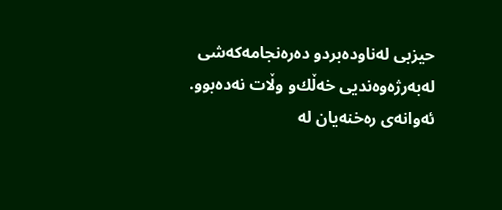حیزبی‌ له‌ناوده‌برد‌و ده‌ره‌نجامه‌كه‌شی‌ له‌به‌رژه‌وه‌ندیی‌ خه‌ڵك‌و وڵات نه‌ده‌بوو.
ئه‌وانه‌ی‌ ره‌خنه‌یان له‌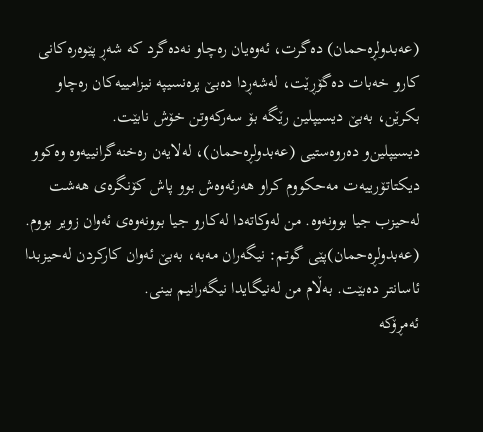(عه‌بدولڕه‌حمان) ده‌گرت، ئه‌وه‌یان ره‌چاو نه‌ده‌گرد كه‌ شه‌ڕ پێوه‌ره‌كانی‌ كار‌و خه‌بات ده‌گۆڕێت، له‌شه‌ڕدا ده‌بێ‌ پره‌نسیپه‌ نیزامییه‌كان ره‌چاو بكرێن، به‌بێ‌ دیسیپلین رێگه‌ بۆ سه‌ركه‌وتن خۆش نابێت.
دیسیپلین‌و ده‌روه‌ستیی‌ (عه‌بدولڕه‌حمان)، له‌لایه‌ن ره‌خنه‌گرانییه‌وه‌ وه‌كوو دیكتاتۆرییه‌ت مه‌حكووم كرا‌و هه‌رئه‌وه‌ش بوو پاش كۆنگره‌ی‌ هه‌شت له‌حیزب جیا بوونه‌وه‌. من له‌وكاته‌دا له‌كار‌و جیا بوونه‌وه‌ی‌ ئه‌وان زویر بووم. (عه‌بدولڕه‌حمان)پێی‌ گوتم: نیگه‌ران مه‌به‌، به‌بێ‌ ئه‌وان كاركردن له‌حیزبدا ئاسانتر ده‌بێت. به‌ڵام من له‌نیگایدا نیگه‌رانیم بینی‌.
ئه‌مڕۆكه‌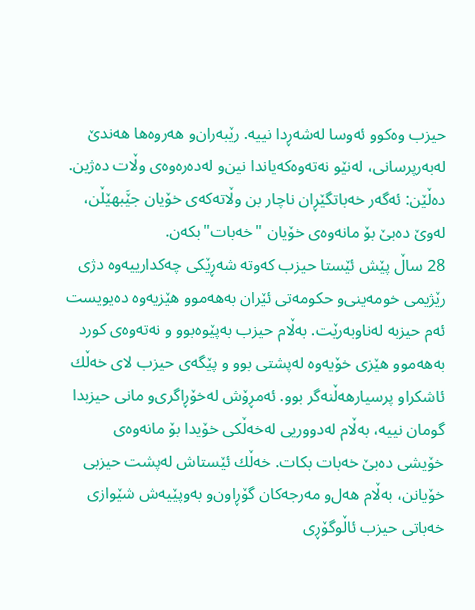حیزب وه‌كوو ئه‌وسا له‌شه‌ڕدا نییه‌. رێبه‌ران‌و هه‌روه‌ها هه‌ندێ‌ له‌به‌رپرسانی‌، له‌نێو نه‌ته‌وه‌كه‌یاندا نین‌و له‌ده‌ره‌وه‌ی‌ وڵات ده‌ژین. ده‌ڵێن: ئه‌گه‌ر خه‌باتگێڕان ناچار بن وڵاته‌كه‌ی‌ خۆیان جێَبهێڵن، له‌وێ‌ ده‌بێ‌ بۆ مانه‌وه‌ی‌ خۆیان "خه‌بات"بكه‌ن.
28 ساڵ پێش ئێستا حیزب كه‌وته‌ شه‌ڕێكی‌ چه‌كدارییه‌وه‌ دژی‌ رێژیمی‌ خومه‌ینی‌‌و حكومه‌تی‌ ئێران به‌هه‌موو هێزیه‌وه‌ ده‌یویست ئه‌م حیزبه‌ له‌ناوبه‌رێت. به‌ڵام حیزب به‌پێوه‌بوو ‌و نه‌ته‌وه‌ی‌ كورد به‌هه‌موو هێزی‌ خۆیه‌وه‌ له‌پشتی‌ بوو ‌و پێگه‌ی‌ حیزب لای‌ خه‌ڵك ئاشكرا‌و پرسیارهه‌ڵنه‌گر بوو. ئه‌مڕۆش له‌خۆڕاگری‌‌و مانی‌ حیزبدا گومان نییه‌، به‌ڵام له‌دووریی‌ له‌خه‌ڵكی‌ خۆیدا بۆ مانه‌وه‌ی‌ خۆیشی‌ ده‌بێ‌ خه‌بات بكات. خه‌ڵك ئێستاش له‌پشت حیزبی‌ خۆیانن، به‌ڵام هه‌ل‌و مه‌رجه‌كان گۆڕاون‌و به‌وپێیه‌ش شێوازی‌ خه‌باتی‌ حیزب ئاڵوگۆڕی‌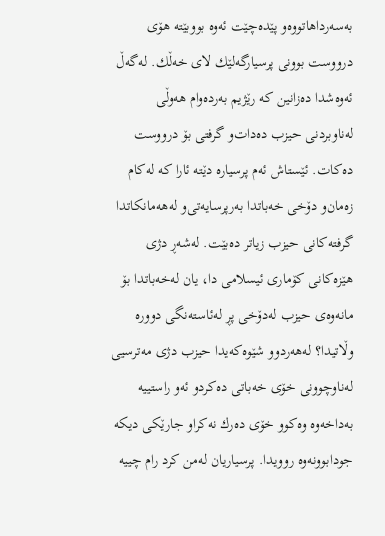به‌سه‌رداهاتووه‌‌و پێده‌چێت ئه‌وه‌ بووبێته‌ هۆی‌ درووست بوونی‌ پرسیارگه‌لێك لای‌ خه‌ڵك. له‌گه‌ڵ ئه‌وه‌شدا ده‌زانین كه‌ رێژیم به‌رده‌وام هه‌وڵی‌ له‌ناوبردنی‌ حیزب ده‌دات‌و گرفتی‌ بۆ درووست ده‌كات. ئێستاش ئه‌م پرسیاره‌ دێته‌ ئارا كه‌ له‌كام زه‌مان‌و دۆخی‌ خه‌باتدا به‌رپرسایه‌تی‌‌و له‌هه‌مانكاتدا گرفته‌كانی‌ حیزب زیاتر ده‌بێت. له‌شه‌ڕ دژی‌ هێزه‌كانی‌ كۆماری‌ ئیسلامی‌ دا، یان له‌خه‌باتدا بۆ مانه‌وه‌ی‌ حیزب له‌دۆخی‌ پڕ له‌ئاسته‌نگی‌ دووره‌ وڵاتیدا؟ له‌هه‌ردوو شێوه‌كه‌یدا حیزب دژی‌ مه‌ترسیی‌ له‌ناوچوونی‌ خۆی‌ خه‌باتی‌ ده‌كرد‌و ئه‌و راستییه‌ به‌داخه‌وه‌ وه‌كوو خۆی‌ ده‌رك نه‌كرا‌و جارێكی‌ دیكه‌ جودابوونه‌وه‌ روویدا. پرسیاریان له‌من كرد رام چییه‌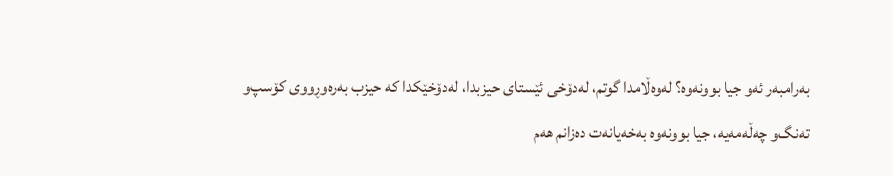به‌رامبه‌ر ئه‌و جیا بوونه‌وه‌؟ له‌وه‌ڵامدا گوتم، له‌دۆخی‌ ئێستای‌ حیزبدا، له‌دۆخێكدا كه‌ حیزب به‌ره‌وڕووی‌ كۆسپ‌و ته‌نگ‌و چه‌ڵه‌مه‌یه‌، جیا بوونه‌وه‌ به‌خه‌یانه‌ت ده‌زانم هه‌م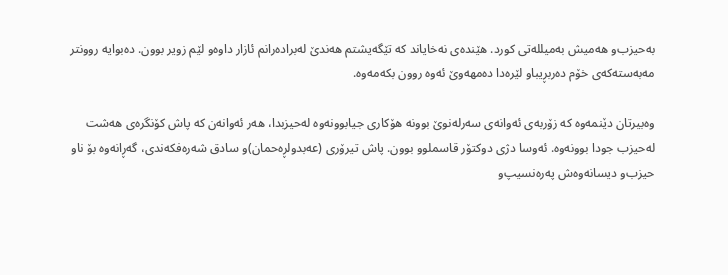به‌حیزب‌و هه‌میش به‌میلله‌تی‌ كورد. هێنده‌ی‌ نه‌خایاند كه‌ تێگه‌یشتم هه‌ندێ‌ له‌براده‌رانم ئازار داوه‌‌و لێم زویر بوون. ده‌بوایه‌ روونتر مه‌به‌سته‌كه‌ی‌ خۆم ده‌ربڕیبا‌و لێره‌دا ده‌مهه‌وێ‌ ئه‌وه‌ روون بكه‌مه‌وه‌.

وه‌بیرتان دێنمه‌وه‌ كه‌ زۆربه‌ی‌ ئه‌وانه‌ی‌ سه‌رله‌نوێ‌ بوونه‌ هۆكاری‌ جیابوونه‌وه‌ له‌حیزبدا، هه‌ر ئه‌وانه‌ن كه‌ پاش كۆنگره‌ی‌ هه‌شت له‌حیزب جودا بوونه‌وه‌. ئه‌وسا دژی‌ دوكتۆر قاسملوو بوون. پاش تیرۆری‌ (عه‌بدولڕه‌حمان)و سادق شه‌ره‌فكه‌ندی‌، گه‌ڕانه‌وه‌ بۆ ناو حیزب‌و دیسانه‌وه‌ش په‌ره‌نسیپ‌و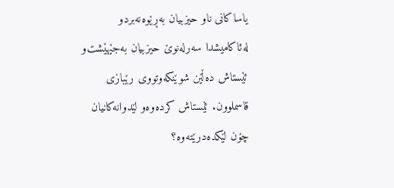یاساكانی‌ ناو حیزبیان به‌ڕێوه‌نه‌برد‌و له‌ئاكامیشدا سه‌رله‌نوێ‌ حیزبیان به‌جێهێشت‌و ئێستاش ده‌ڵێن شوێنكه‌وتووی‌ رێبازی‌ قاسملوون. ئێستاش كرده‌وه‌‌و لێدوانه‌كانیان چۆن لێكده‌درێته‌وه‌؟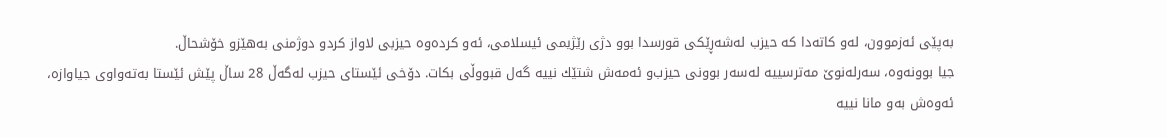به‌پێی‌ ئه‌زموون، له‌و كاته‌دا كه‌ حیزب له‌شه‌ڕێكی‌ قورسدا بوو دژی‌ رێژیمی‌ ئیسلامی‌، ئه‌و كرده‌وه‌ حیزبی‌ لاواز كرد‌و دوژمنی‌ به‌هێز‌و خۆشحاڵ.
جیا بوونه‌وه‌، سه‌رله‌نوێ‌ مه‌ترسییه‌ له‌سه‌ر بوونی‌ حیزب‌و ئه‌مه‌ش شتێك نییه‌ گه‌ل قبووڵی‌ بكات. دۆخی‌ ئێستای‌ حیزب له‌گه‌ڵ 28 ساڵ پێش ئێستا به‌ته‌واوی‌ جیاوازه‌، ئه‌وه‌ش به‌و مانا نییه‌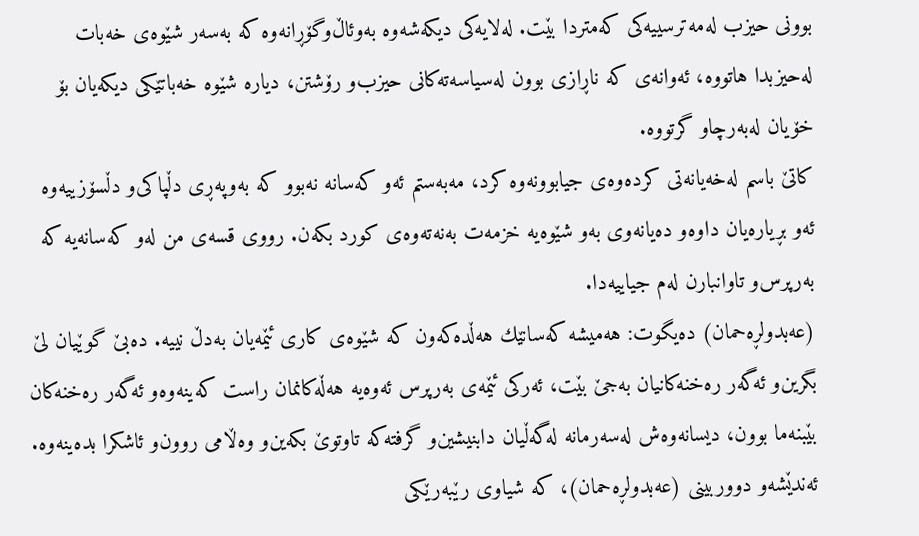بوونی‌ حیزب له‌مه‌ترسییه‌كی‌ كه‌متردا بێت. له‌لایه‌كی‌ دیكه‌شه‌وه‌ به‌وئاڵ‌وگۆڕانه‌وه‌ كه‌ به‌سه‌ر شێوه‌ی‌ خه‌بات له‌حیزبدا هاتووه‌، ئه‌وانه‌ی‌ كه‌ ناڕازی‌ بوون له‌سیاسه‌ته‌كانی‌ حیزب‌و رۆشتن، دیاره‌ شێوه‌ خه‌باتێكی‌ دیكه‌یان بۆ خۆیان له‌به‌رچاو گرتووه‌.
كاتێ‌ باسم له‌خه‌یانه‌تی‌ كرده‌وه‌ی‌ جیابوونه‌وه‌ كرد، مه‌به‌ستم ئه‌و كه‌سانه‌ نه‌بوو كه‌ به‌وپه‌ڕی‌ دڵپاكی‌‌و دڵسۆزییه‌وه‌ ئه‌و بڕیاره‌یان داوه‌‌و ده‌یانه‌وی‌ به‌و شێوه‌یه‌ خزمه‌ت به‌نه‌ته‌وه‌ی‌ كورد بكه‌ن. رووی‌ قسه‌ی‌ من له‌و كه‌سانه‌یه‌ كه‌ به‌رپرس‌و تاوانبارن له‌م جیاییه‌دا.
(عه‌بدولڕه‌حمان) ده‌یگوت: هه‌میشه‌ كه‌سانێك هه‌ڵده‌كه‌ون كه‌ شێوه‌ی‌ كاری‌ ئێمه‌یان به‌دڵ نییه‌. ده‌بێ‌ گوێیان لێ بگرین‌و ئه‌گه‌ر ره‌خنه‌كانیان به‌جێ‌ بێت، ئه‌ركی‌ ئێمه‌ی‌ به‌رپرس ئه‌وه‌یه‌ هه‌ڵه‌كانمان راست كه‌ینه‌وه‌‌و ئه‌گه‌ر ره‌خنه‌كان بێبنه‌ما بوون، دیسانه‌وه‌ش له‌سه‌رمانه‌ له‌گه‌ڵیان دابنیشین‌و گرفته‌كه‌ تاوتوێ‌ بكه‌ین‌و وه‌ڵامی‌ روون‌و ئاشكرا بده‌ینه‌وه‌.
ئه‌ندێشه‌‌و دووربینی‌ (عه‌بدولڕه‌حمان)، كه‌ شیاوی‌ رێبه‌رێكی‌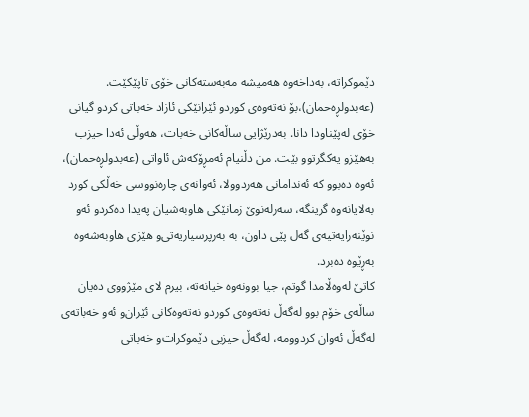دێموكراته‌، به‌داخه‌وه‌ هه‌میشه‌ مه‌به‌سته‌كانی‌ خۆی‌ تاپێكێت.
(عه‌بدولڕه‌حمان)،بۆ نه‌ته‌وه‌ی‌ كورد‌و ئێرانێكی‌ ئازاد خه‌باتی‌ كرد‌و گیانی‌ خۆی‌ له‌پێناودا دانا. به‌درێژایی‌ ساڵه‌كانی‌ خه‌بات، هه‌وڵی‌ ئه‌دا حیزب به‌هێز‌و یه‌كگرتوو بێت. من دڵنیام ئه‌مڕۆكه‌ش ئاواتی‌ (عه‌بدولڕه‌حمان)، ئه‌وه‌ ده‌بوو كه‌ ئه‌ندامانی‌ هه‌ردوولا، ئه‌وانه‌ی‌ چاره‌نووسی‌ خه‌ڵكی‌ كورد به‌لایانه‌وه‌ گرینگه‌، سه‌رله‌نوێ‌ زمانێكی‌ هاوبه‌شیان په‌یدا ده‌كرد‌و ئه‌و نوێنه‌رایه‌تیه‌ی‌ گه‌ل پێی‌ داون، به‌ به‌رپرسیاریه‌تی‌‌و هێزی‌ هاوبه‌شه‌وه‌ به‌ڕێوه‌ ده‌برد.
كاتێ‌ له‌وه‌ڵامدا گوتم، جیا بوونه‌وه‌ خیانه‌ته‌، بیرم لای‌ مێژووی‌ ده‌یان ساڵه‌ی‌ خۆم بوو له‌گه‌ڵ نه‌ته‌وه‌ی‌ كورد‌و نه‌ته‌وه‌كانی‌ ئێران‌و ئه‌و خه‌باته‌ی‌ له‌گه‌ڵ ئه‌وان كردوومه‌، له‌گه‌ڵ حیزبی‌ دێموكرات‌و خه‌باتی‌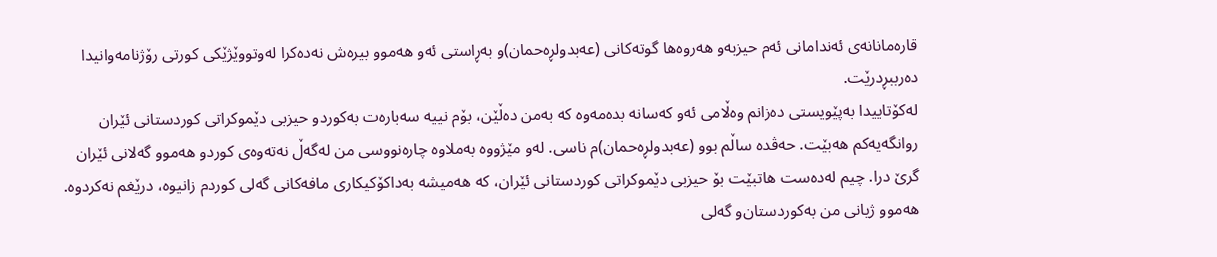قاره‌مانانه‌ی‌ ئه‌ندامانی‌ ئه‌م حیزبه‌‌و هه‌روه‌ها گوته‌كانی‌ (عه‌بدولڕه‌حمان)و به‌ڕاستی‌ ئه‌و هه‌موو بیره‌ش نه‌ده‌كرا له‌وتووێژێكی‌ كورتی‌ رۆژنامه‌وانیدا ده‌رببڕدرێت.
له‌كۆتاییدا به‌پێویستی‌ ده‌زانم وه‌ڵامی‌ ئه‌و كه‌سانه‌ بده‌مه‌وه‌ كه‌ به‌من ده‌ڵێن، بۆم نییه‌ سه‌باره‌ت به‌كورد‌و حیزبی‌ دێموكراتی‌ كوردستانی‌ ئێران روانگه‌یه‌كم هه‌بێت. حه‌ڤده‌ ساڵم بوو (عه‌بدولڕه‌حمان)م ناسی‌. له‌و مێژووه‌ به‌ملاوه‌ چاره‌نووسی‌ من له‌گه‌ڵ نه‌ته‌وه‌ی‌ كورد‌و هه‌موو گه‌لانی‌ ئێران گرێ‌ درا. چیم له‌ده‌ست هاتبێت بۆ حیزبی‌ دێموكراتی‌ كوردستانی‌ ئێران، كه‌ هه‌میشه‌ به‌داكۆكیكاری‌ مافه‌كانی‌ گه‌لی‌ كوردم زانیوه‌، درێغم نه‌كردوه‌. هه‌موو ژیانی‌ من به‌كوردستان‌و گه‌لی‌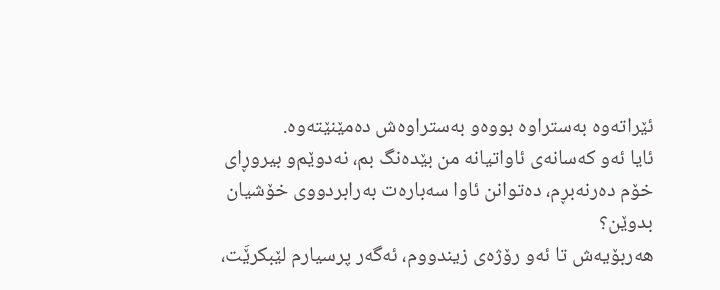ئێراته‌وه‌ به‌ستراوه‌ بووه‌‌و به‌ستراوه‌ش ده‌مێنێته‌وه‌.
ئایا ئه‌و كه‌سانه‌ی‌ ئاواتیانه‌ من بێده‌نگ بم، نه‌دوێم‌و بیر‌وڕای‌ خۆم ده‌رنه‌بڕم، ده‌توانن ئاوا سه‌باره‌ت به‌رابردووی‌ خۆشیان بدوێن؟
هه‌ربۆیه‌ش تا ئه‌و رۆژه‌ی‌ زیندووم، ئه‌گه‌ر پرسیارم لێبكرێَت،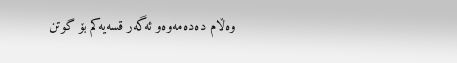وه‌ڵام ده‌ده‌مه‌وه‌‌و ئه‌گه‌ر قسه‌یه‌كم بۆ گوتن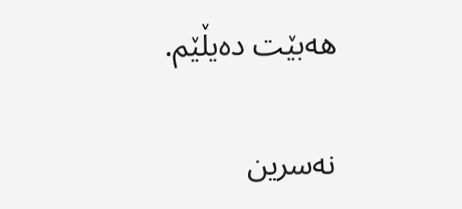هه‌بێت ده‌یڵێم.

نه‌سرین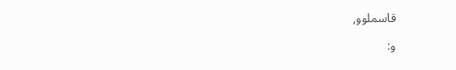قاسملوو,

و: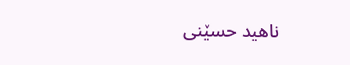ناهید حسێنی‌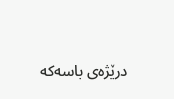درێژه‌ی باسه‌که‌